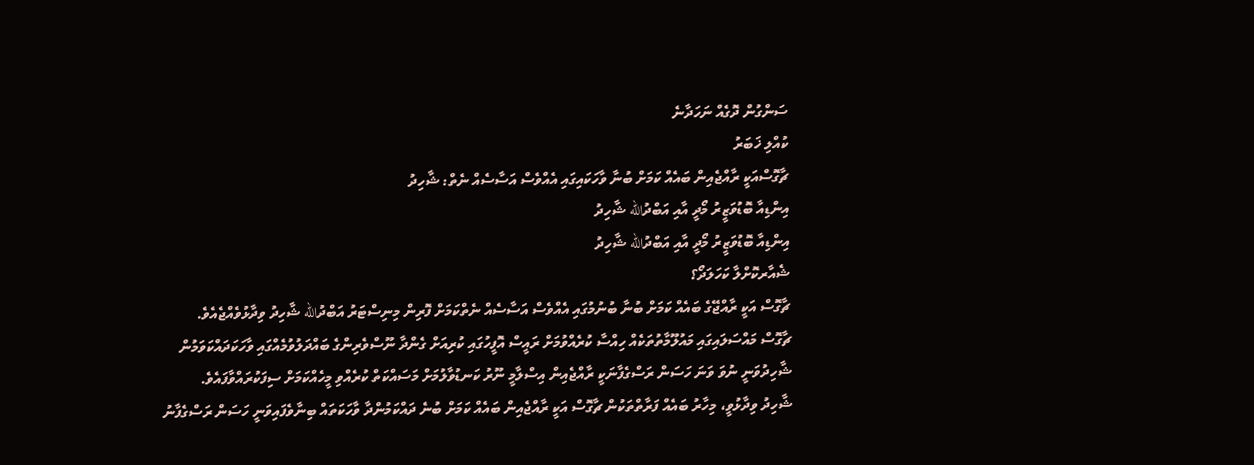ސަންގުން ދޮގެއް ނަހަދާނެ
ކުއްލި ޚަބަރު
ޗާގޮސްއަކީ ރާއްޖެއިން ބައެއް ކަމަށް ބުނާ ވާހަކައިގައި އެއްވެސް އަސާސެއް ނެތް: ޝާހިދު
އިންޑިއާ ބޮޑުވަޒީރު މޯދީ އާއި އަބްދުالله ޝާހިދު
އިންޑިއާ ބޮޑުވަޒީރު މޯދީ އާއި އަބްދުالله ޝާހިދު
ޝެއާރކޮށްލާ ކަހަލަދޯ؟
ޗާގޮސް އަކީ ރާއްޖޭގެ ބައެއް ކަމަށް ބުނާ ބުނުމުގައި އެއްވެސް އަސާސެއް ނެތްކަމަށް ފޮރިން މިނިސްޓަރު އަބްދުالله ޝާހިދު ވިދާޅުވެއްޖެއެވެ.
ޗާގޮސް މައްސަލައިގައި މައުލޫމާތުތަކެއް ހިއްސާ ކުރެއްވުމަށް ރައީސް އޮފީހުގައި ކުރިއަށް ގެންދާ ނޫސްވެރިންގެ ބައްދަލުވުމެއްގައި ވާހަކަދައްކަވަމުން ޝާހިދުވަނީ ނުވަ ވަނަ ހަސަން ރަސްގެފާނަކީ ރާއްޖެއިން އިސްލާމީ ނޫރު ކަނޑުވާލުމަށް މަސައްކަތް ކުރެއްވި މީހެއްކަމަށް ސިފަކުރައްވާފައެވެ.
ޝާހިދު ވިދާޅުވީ، މިހާރު ބައެއް ފަރާތްތަކުން ޗާގޮސް އަކީ ރާއްޖެއިން ބައެއް ކަމަށް ބުނެ ދައްކަމުންދާ ވާހަކަތައް ބިނާވެފައިވަނީ ހަސަން ރަސްގެފާނު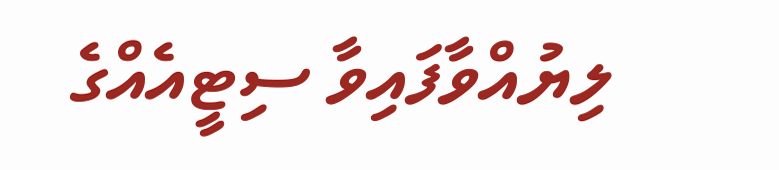ލިޔުއްވާފައިވާ ސިޓީއެއްގެ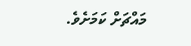މައްޗަށް ކަމަށެވެ.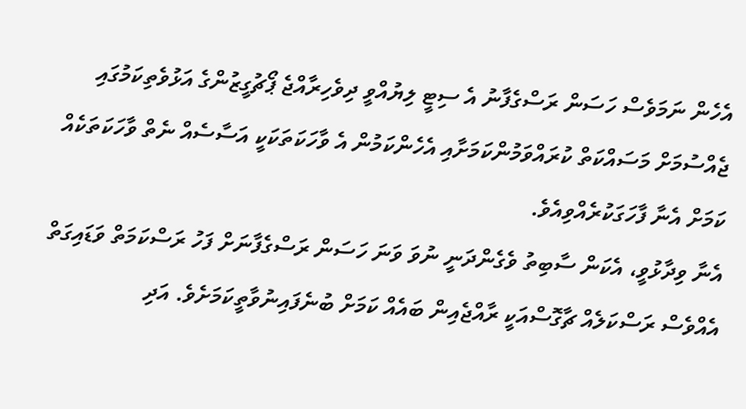އެހެން ނަމަވެސް ހަސަން ރަސްގެފާނު އެ ސިޓީ ލިޔުއްވީ ދިވެހިރާއްޖެ ޕޯޗުގީޒުންގެ އަޅުވެތިކަމުގައި ޖެއްސުމަށް މަސައްކަތް ކުރައްވަމުންކަމަށާއި އެހެންކަމުން އެ ވާހަކަތަކަކީ އަސާސެއް ނެތް ވާހަކަތަކެއް ކަމަށް އެނާ ފާހަގަކުރެއްވިއެވެ.
އެނާ ވިދާޅުވީ، އެކަން ސާބިތު ވެގެންދަނީ ނުވަ ވަނަ ހަސަން ރަސްގެފާނަށް ފަހު ރަސްކަމަތް ވަޑައިގަތް އެއްވެސް ރަސްކަލެއް ޗާގޮސްއަކީ ރާއްޖެއިން ބައެއް ކަމަށް ބުނެފައިނުވާތީކަމަށެވެ. އަދި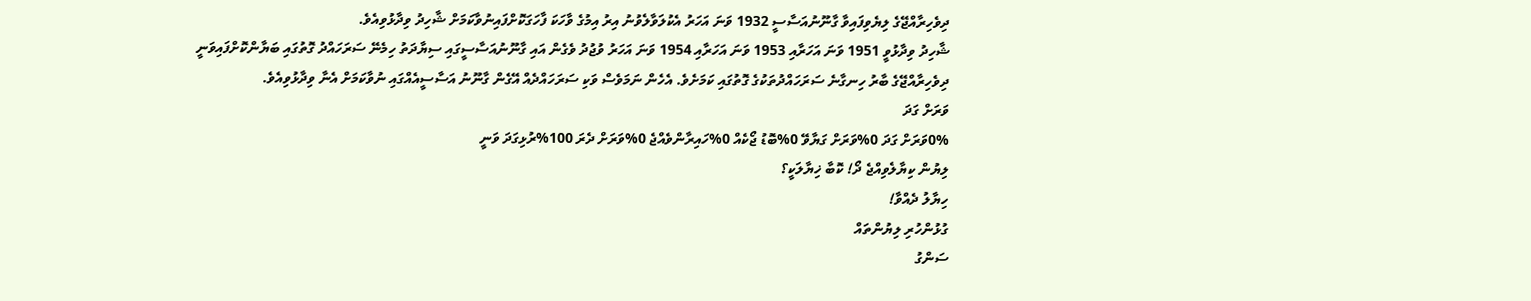ދިވެހިރާއްޖޭގެ ލިޔެވިފައިވާ ގާނޫނުއަސާސީ 1932 ވަނަ އަހަރު އެކުލަވާލެވުނު އިރު އިމުގެ ވާހަކަ ފާހަގަކޮށްފައިނުވާކަމަށް ޝާހިދު ވިދާޅުވިއެވެ.
ޝާހިދު ވިދާޅުވީ 1951 ވަނަ އަހަރާއި 1953 ވަނަ އަހަރާއި 1954 ވަނަ އަހަރު ވުޖުދު ވެގެން އައި ގާނޫނުއަސާސީގައި ސިޔާދަތު ހިމެނޭ ސަރަހައްދު ގޮތުގައި ބަޔާންކޮށްފައިވަނީ ދިވެހިރާއްޖޭގެ ބާރު ހިނގާނެ ސަރަހައްދުތަކުގެ ގޮތުގައި ކަމަށެވެ. އެހެން ނަމަވެސް ވަކި ސަރަހައްދެއް އޭގެން ގާނޫނު އަސާސީއެއްގައި ނުވާކަމަށް އެނާ ވިދާޅުވިއެވެ.
ވަރަށް ގަދަ
0%ވަރަށް ގަދަ 0%ވަރަށް ގަޔާވޭ 0%ބޮޑު ޖޯކެއް 0%ހައިރާންވެއްޖެ 0%ވަރަށް ދެރަ 100%ރުޅިގަދަ ވަނީ
ލިޔުން ކިޔާލެވިއްޖެ ދޯ! ކޮބާ ޚިޔާލަކީ؟
ހިޔާލު ދެއްވާ!
ގުޅުންހުރި ލިޔުންތައް
ސަންގު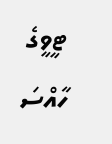ޓީވީގެ ހާއްސަ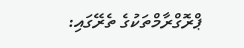ޕްރޮގްރާމްތަކުގެ ތެރޭގައި: